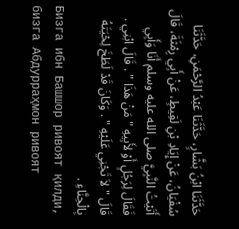حَدَّثَنَا ابْنُ بَشَّارٍ، حَدَّثَنَا عَبْدُ الرَّحْمَنِ، حَدَّثَنَا سُفْيَانُ، عَنْ إِيَادِ بْنِ لَقِيطٍ، عَنْ أَبِي رِمْثَةَ، قَالَ أَتَيْتُ النَّبِيَّ صلى الله عليه وسلم أَنَا وَأَبِي فَقَالَ لِرَجُلٍ أَوْ لأَبِيهِ " مَنْ هَذَا " . قَالَ ابْنِي . قَالَ " لاَ تَجْنِي عَلَيْهِ " . وَكَانَ قَدْ لَطَخَ لِحْيَتَهُ بِالْحِنَّاءِ .
Бизга ибн Башшор ривоят қилди, бизга Абдурраҳмон ривоят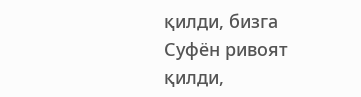қилди, бизга Суфён ривоят қилди,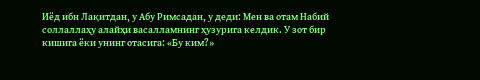Иёд ибн Лақитдан, у Абу Римсадан, у деди: Мен ва отам Набий соллаллаҳу алайҳи васалламнинг ҳузурига келдик. У зот бир кишига ёки унинг отасига: «Бу ким?»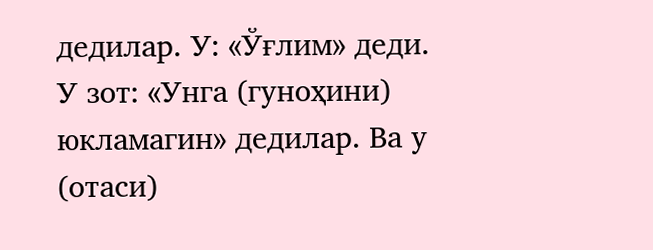дедилар. У: «Ўғлим» деди. У зот: «Унга (гуноҳини) юкламагин» дедилар. Ва у (отаси)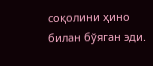соқолини ҳино билан бўяган эди.